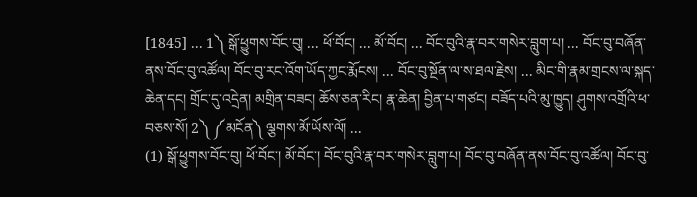[1845] ... 1༽ སྒོ་ཕྱུགས་བོང་བུ། ... ཕོ་བོང། ... མོ་བོང། ... བོང་བུའི་རྣ་བར་གསེར་བླུག་པ། ... བོང་བུ་བཞོན་ནས་བོང་བུ་འཚོལ། བོང་བུ་རང་འོག་ཡོད་ཀྱང་རྨོངས། ... བོང་བུ་སྔོན་ལ་ས་ཐལ་རྗེས། ... མིང་གི་རྣམ་གྲངས་ལ་སྐད་ཆེན་དང། གྲོང་དུ་འདྲེན། མགྲིན་བཟང། ཆོས་ཅན་རིང། རྣ་ཆེན། བྱིན་པ་གཙང། བཟོད་པའི་མུ་ཁྱུད། ཤུགས་འགྲོའི་ཕ་བཅས་སོ། 2༽ ༼མངོན༽ ལྕགས་མོ་ཡོས་ལོ། ...
(1) སྒོ་ཕྱུགས་བོང་བུ། ཕོ་བོང་། མོ་བོང་། བོང་བུའི་རྣ་བར་གསེར་བླུག་པ། བོང་བུ་བཞོན་ནས་བོང་བུ་འཚོལ། བོང་བུ་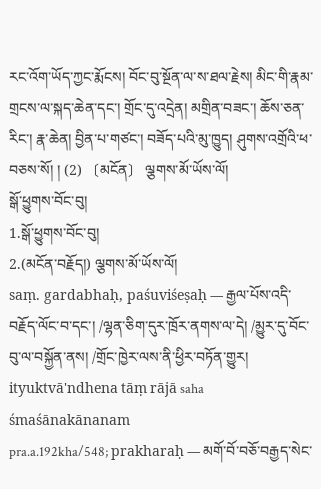རང་འོག་ཡོད་ཀྱང་རྨོངས། བོང་བུ་སྔོན་ལ་ས་ཐལ་རྗེས། མིང་གི་རྣམ་གྲངས་ལ་སྐད་ཆེན་དང་། གྲོང་དུ་འདྲེན། མགྲིན་བཟང་། ཆོས་ཅན་རིང་། རྣ་ཆེན། བྱིན་པ་གཙང་། བཟོད་པའི་མུ་ཁྱུད། ཤུགས་འགྲོའི་ཕ་བཅས་སོ། ། (2) 〔མངོན〕 ལྕགས་མོ་ཡོས་ལོ།
སྒོ་ཕྱུགས་བོང་བུ།
1.སྒོ་ཕྱུགས་བོང་བུ།
2.(མངོན་བརྗོད།) ལྕགས་མོ་ཡོས་ལོ།
saṃ. gardabhaḥ, paśuviśeṣaḥ — རྒྱལ་པོས་འདི་བརྗོད་ལོང་བ་དང་། /ལྷན་ཅིག་དུར་ཁྲོར་ནགས་ལ་དེ། /མྱུར་དུ་བོང་བུ་ལ་བསྐྱོན་ནས། /གྲོང་ཁྱེར་ལས་ནི་ཕྱིར་བཏོན་གྱུར། ityuktvā'ndhena tāṃ rājā saha śmaśānakānanam
pra.a.192kha/548; prakharaḥ — མགོ་བོ་བཅོ་བརྒྱད་སེང་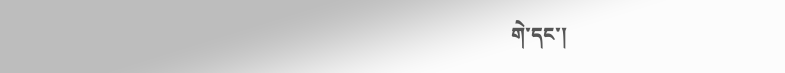གེ་དང་།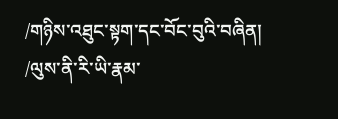/གཉིས་འཐུང་སྟག་དང་བོང་བུའི་བཞིན། /ལུས་ནི་རི་ཡི་རྣམ་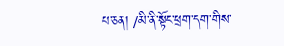པ་ཅན། /མི་ནི་སྟོང་ཕྲག་དག་གིས་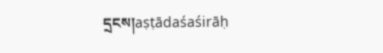དྲངས།aṣṭādaśaśirāḥ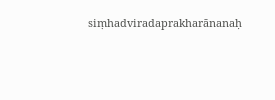siṃhadviradaprakharānanaḥ